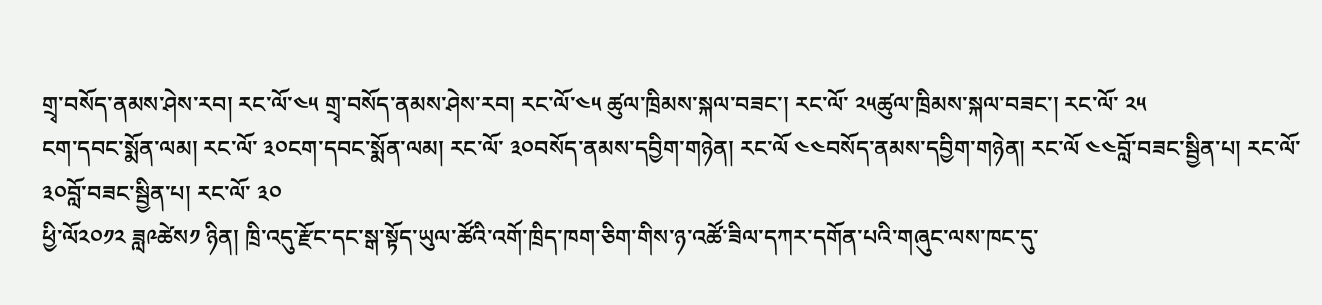གྲྭ་བསོད་ནམས་ཤེས་རབ། རང་ལོ་༤༥ གྲྭ་བསོད་ནམས་ཤེས་རབ། རང་ལོ་༤༥ ཚུལ་ཁྲིམས་སྐལ་བཟང་། རང་ལོ་ ༢༥ཚུལ་ཁྲིམས་སྐལ་བཟང་། རང་ལོ་ ༢༥
ངག་དབང་སྨོན་ལམ། རང་ལོ་ ༣༠ངག་དབང་སྨོན་ལམ། རང་ལོ་ ༣༠བསོད་ནམས་དབྱིག་གཉེན། རང་ལོ ༤༤བསོད་ནམས་དབྱིག་གཉེན། རང་ལོ ༤༤བློ་བཟང་སྦྱིན་པ། རང་ལོ་ ༣༠བློ་བཟང་སྦྱིན་པ། རང་ལོ་ ༣༠
ཕྱི་ལོ༢༠༡༢ ཟླ༩ཚེས༡ ཉིན། ཁྲི་འདུ་རྫོང་དང་སྒ་སྟོད་ཡུལ་ཚོའི་འགོ་ཁྲིད་ཁག་ཅིག་གིས་ཉ་འཚོ་ཟིལ་དཀར་དགོན་པའི་གཞུང་ལས་ཁང་དུ་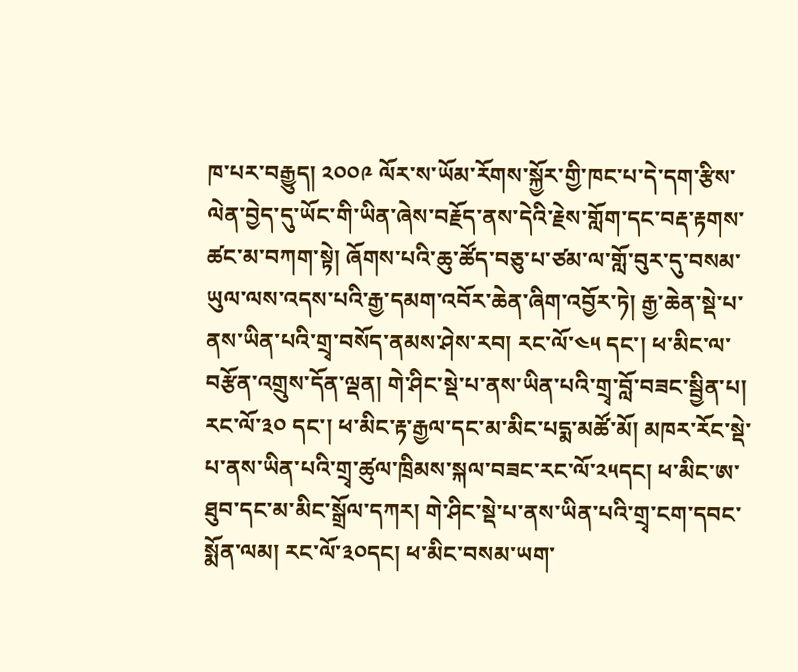ཁ་པར་བརྒྱུད། ༢༠༠༩ ལོར་ས་ཡོམ་རོགས་སྐྱོར་གྱི་ཁང་པ་དེ་དག་རྩིས་ལེན་བྱེད་དུ་ཡོང་གི་ཡིན་ཞེས་བརྗོད་ནས་དེའི་རྗེས་གློག་དང་བརྡ་རྟགས་ཚང་མ་བཀག་སྟེ། ཞོགས་པའི་ཆུ་ཚོད་བཅུ་པ་ཙམ་ལ་གློ་བུར་དུ་བསམ་ཡུལ་ལས་འདས་པའི་རྒྱ་དམག་འབོར་ཆེན་ཞིག་འབྱོར་ཏེ། རྒྱ་ཆེན་སྡེ་པ་ནས་ཡིན་པའི་གྲྭ་བསོད་ནམས་ཤེས་རབ། རང་ལོ་༤༥ དང་། ཕ་མིང་ལ་བརྩོན་འགྲུས་དོན་ལྡན། གེ་ཤིང་སྡེ་པ་ནས་ཡིན་པའི་གྲྭ་བློ་བཟང་སྦྱིན་པ། རང་ལོ་༣༠ དང་། ཕ་མིང་རྟ་རྒྱལ་དང་མ་མིང་པདྨ་མཚོ་མོ། མཁར་རོང་སྡེ་པ་ནས་ཡིན་པའི་གྲྭ་ཚུལ་ཁྲིམས་སྐལ་བཟང་རང་ལོ་༢༥དང། ཕ་མིང་ཨ་ཐུབ་དང་མ་མིང་སྒྲོལ་དཀར། གེ་ཤིང་སྡེ་པ་ནས་ཡིན་པའི་གྲྭ་ངག་དབང་སྨོན་ལམ། རང་ལོ་༣༠དང། ཕ་མིང་བསམ་ཡག་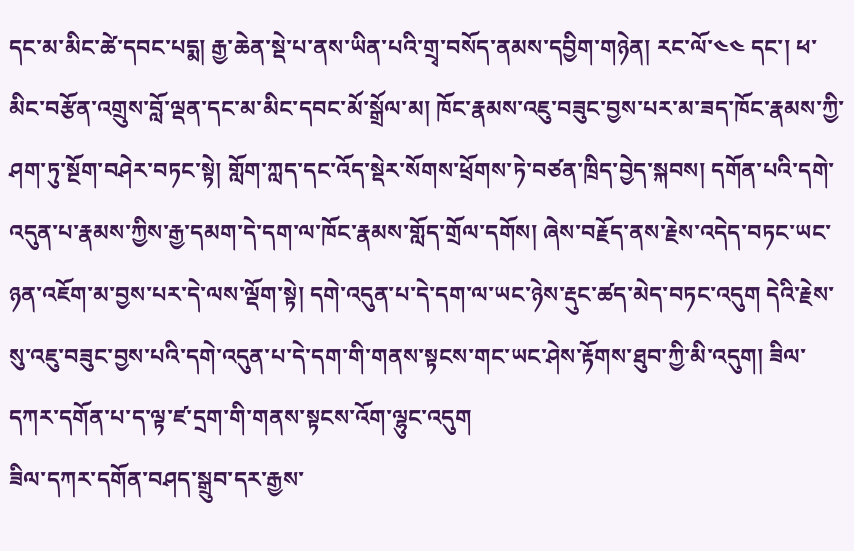དང་མ་མིང་ཚེ་དབང་པདྨ། རྒྱ་ཆེན་སྡེ་པ་ནས་ཡིན་པའི་གྲྭ་བསོད་ནམས་དབྱིག་གཉེན། རང་ལོ་༤༤ དང་། ཕ་མིང་བརྩོན་འགྲུས་བློ་ལྡན་དང་མ་མིང་དབང་མོ་སྒྲོལ་མ། ཁོང་རྣམས་འཇུ་བཟུང་བྱས་པར་མ་ཟད་ཁོང་རྣམས་ཀྱི་ཤག་ཏུ་སྔོག་བཤེར་བཏང་སྟེ། གློག་ཀླད་དང་འོད་སྡེར་སོགས་ཕྲོགས་ཏེ་བཙན་ཁྲིད་བྱེད་སྐབས། དགོན་པའི་དགེ་འདུན་པ་རྣམས་ཀྱིས་རྒྱ་དམག་དེ་དག་ལ་ཁོང་རྣམས་གློད་གྲོལ་དགོས། ཞེས་བརྗོད་ནས་རྗེས་འདེད་བཏང་ཡང་ཉན་འཇོག་མ་བྱས་པར་དེ་ལས་ལྡོག་སྟེ། དགེ་འདུན་པ་དེ་དག་ལ་ཡང་ཉེས་རྡུང་ཚད་མེད་བཏང་འདུག དེའི་རྗེས་སུ་འཇུ་བཟུང་བྱས་པའི་དགེ་འདུན་པ་དེ་དག་གི་གནས་སྟངས་གང་ཡང་ཤེས་རྟོགས་ཐུབ་ཀྱི་མི་འདུག། ཟིལ་དཀར་དགོན་པ་ད་ལྟ་ཛ་དྲག་གི་གནས་སྟངས་འོག་ལྷུང་འདུག
ཟིལ་དཀར་དགོན་བཤད་སྒྲུབ་དར་རྒྱས་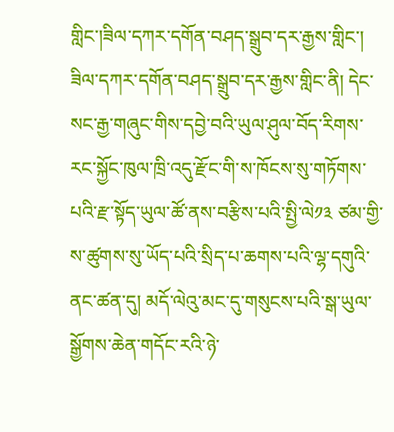གླིང་།ཟིལ་དཀར་དགོན་བཤད་སྒྲུབ་དར་རྒྱས་གླིང་།
ཟིལ་དཀར་དགོན་བཤད་སྒྲུབ་དར་རྒྱས་གླིང་ནི། དེང་སང་རྒྱ་གཞུང་གིས་དབྱེ་བའི་ཡུལ་ཤུལ་བོད་རིགས་རང་སྐྱོང་ཁུལ་ཁྲི་འདུ་རྫོང་གི་ས་ཁོངས་སུ་གཏོགས་པའི་རྫ་སྟོད་ཡུལ་ཚོ་ནས་བརྩིས་པའི་སྤྱི་ལེ༡༣ ཙམ་གྱི་ས་ཚུགས་སུ་ཡོད་པའི་སྲིད་པ་ཆགས་པའི་ལྷ་དགུའི་ནང་ཚན་དུ། མདོ་ལེའུ་མང་དུ་གསུངས་པའི་སྒ་ཡུལ་སྒྱོགས་ཆེན་གདོང་རའི་ཉེ་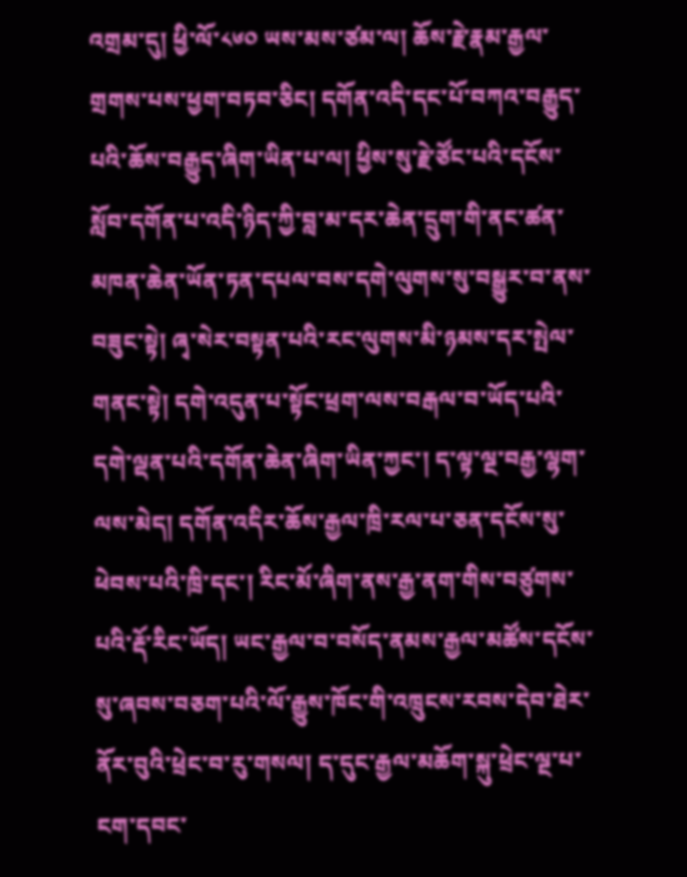འགྲམ་དུ། ཕྱི་ལོ་༨༦༠ ཡས་མས་ཙམ་ལ། ཆོས་རྗེ་རྣམ་རྒྱལ་གྲགས་པས་ཕྱག་བཏབ་ཅིང། དགོན་འདི་དང་པོ་བཀའ་བརྒྱུད་པའི་ཆོས་བརྒྱུད་ཞིག་ཡིན་པ་ལ། ཕྱིས་སུ་རྗེ་ཙོང་པའི་དངོས་སློབ་དགོན་པ་འདི་ཉིད་ཀྱི་བླ་མ་དར་ཆེན་དྲུག་གི་ནང་ཚན་མཁན་ཆེན་ཡོན་ཏན་དཔལ་བས་དགེ་ལུགས་སུ་བསྒྱུར་བ་ནས་བཟུང་སྟེ། ཞྭ་སེར་བསྟན་པའི་རང་ལུགས་མི་ཉམས་དར་སྤེལ་གནང་སྟེ། དགེ་འདུན་པ་སྟོང་ཕྲག་ལས་བརྒལ་བ་ཡོད་པའི་དགེ་ལྡན་པའི་དགོན་ཆེན་ཞིག་ཡིན་ཀྱང་། ད་ལྟ་ལྔ་བརྒྱ་ལྷག་ལས་མེད། དགོན་འདིར་ཆོས་རྒྱལ་ཁྲི་རལ་པ་ཅན་དངོས་སུ་ཕེབས་པའི་ཁྲི་དང་། རིང་མོ་ཞིག་ནས་རྒྱ་ནག་གིས་བཙུགས་པའི་རྡོ་རིང་ཡོད། ཡང་རྒྱལ་བ་བསོད་ནམས་རྒྱལ་མཚོས་དངོས་སུ་ཞབས་བཅག་པའི་ལོ་རྒྱུས་ཁོང་གི་འཁྲུངས་རབས་དེབ་ཐེར་ནོར་བུའི་ཕྲེང་བ་རུ་གསལ། ད་དུང་རྒྱལ་མཆོག་སྐུ་ཕྲེང་ལྔ་པ་ངག་དབང་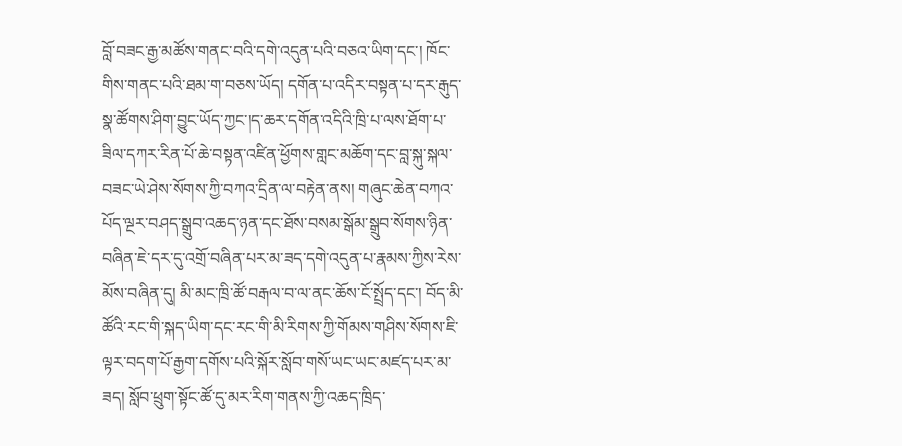བློ་བཟང་རྒྱ་མཚོས་གནང་བའི་དགེ་འདུན་པའི་བཅའ་ཡིག་དང་། ཁོང་གིས་གནང་པའི་ཐམ་ག་བཅས་ཡོད། དགོན་པ་འདིར་བསྟན་པ་དར་རྒུད་སྣ་ཚོགས་ཤིག་བྱུང་ཡོད་ཀྱང་།ད་ཆར་དགོན་འདིའི་ཁྲི་པ་ལས་ཐོག་པ་ཟིལ་དཀར་རིན་པོ་ཆེ་བསྟན་འཛིན་ཕྱོགས་གླང་མཆོག་དང་བླ་སྐུ་སྐལ་བཟང་ཡེ་ཤེས་སོགས་ཀྱི་བཀའ་དྲིན་ལ་བརྟེན་ནས། གཞུང་ཆེན་བཀའ་པོད་ལྔར་བཤད་སྒྲུབ་འཆད་ཉན་དང་ཐོས་བསམ་སྒོམ་སྒྲུབ་སོགས་ཉིན་བཞིན་ཇེ་དར་དུ་འགྲོ་བཞིན་པར་མ་ཟད་དགེ་འདུན་པ་རྣམས་ཀྱིས་རེས་མོས་བཞིན་དུ། མི་མང་ཁྲི་ཚོ་བརྒལ་བ་ལ་ནང་ཆོས་ངོ་སྤྲོད་དང་། བོད་མི་ཚོའི་རང་གི་སྐད་ཡིག་དང་རང་གི་མི་རིགས་ཀྱི་གོམས་གཤིས་སོགས་ཇི་ལྟར་བདག་པོ་རྒྱག་དགོས་པའི་སྐོར་སློབ་གསོ་ཡང་ཡང་མཛད་པར་མ་ཟད། སློབ་ཕྲུག་སྟོང་ཚོ་དུ་མར་རིག་གནས་ཀྱི་འཆད་ཁྲིད་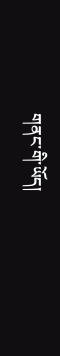གནང་གི་ཡོད།